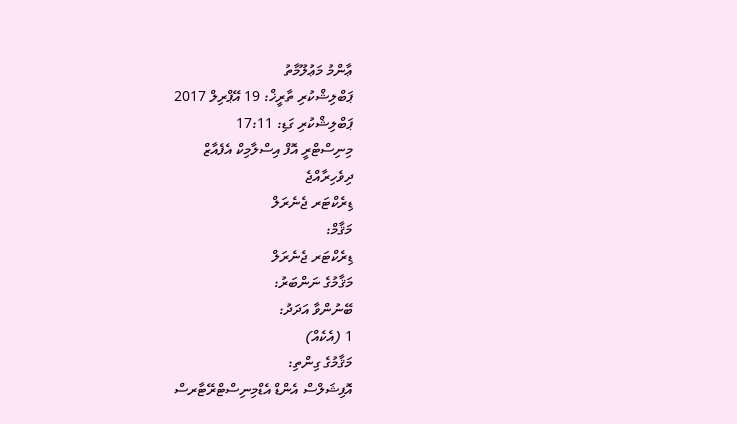ޢާންމު މަޢުލޫމާތު
ޕަބްލިޝްކުރި ތާރީޚް: 19 އޭޕްރިލް 2017
ޕަބްލިޝްކުރި ގަޑި: 17:11
މިނިސްޓްރީ އޮފް އިސްލާމިކް އެފެއާޒް
ދިވެހިރާއްޖެ
ޑިރެކްޓަރ ޖެނެރަލް
މަޤާމް:
ޑިރެކްޓަރ ޖެނެރަލް
މަޤާމުގެ ނަންބަރު:
ބޭނުންވާ އަދަދު:
1 (އެކެއް)
މަޤާމުގެ ގިންތި:
އޮފިޝަލްސް އެންޑް އެޑްމިނިސްޓްރޭޓާރސް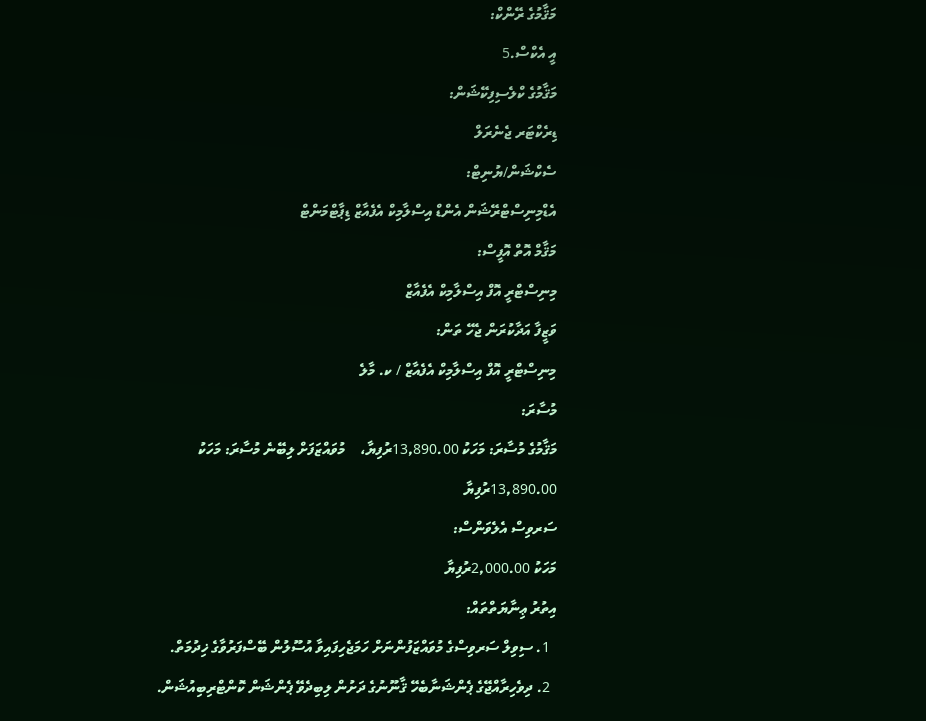މަޤާމުގެ ރޭންކް:
އީ އެކްސް.5
މަޤާމުގެ ކްލެސިފިކޭޝަން:
ޑިރެކްޓަރ ޖެނެރަލް
ސެކްޝަން/ޔުނިޓް:
އެޑްމިނިސްޓްރޭޝަން އެންޑް އިސްލާމިކް އެފެއާޒް ޑިޕާޓްމަންޓް
މަޤާމް އޮތް އޮފީސް:
މިނިސްޓްރީ އޮފް އިސްލާމިކް އެފެއާޒް
ވަޒީފާ އަދާކުރަން ޖެހޭ ތަން:
މިނިސްޓްރީ އޮފް އިސްލާމިކް އެފެއާޒް / ކ. މާލެ
މުސާރަ:
މަޤާމުގެ މުސާރަ: މަހަކު 13,890.00ރުފިޔާ،    މުވައްޒަފަށް ލިބޭނެ މުސާރަ: މަހަކު 13,890.00ރުފިޔާ
ސަރވިސް އެލެވަންސް:
މަހަކު 2,000.00ރުފިޔާ
އިތުރު ޢިނާޔަތްތައް:
  1. ސިވިލް ސަރވިސްގެ މުވައްޒަފުންނަށް ހަމަޖެހިފައިވާ އުސޫލުން ބޭސްފަރުވާގެ ޚިދުމަތް.
  2. ދިވެހިރާއްޖޭގެ ޕެންޝަނާބެހޭ ޤާނޫނުގެ ދަށުން ލިބިދެވޭ ޕެންޝަން ކޮންޓްރިބިއުޝަން.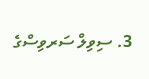3. ސިވިލް ސަރވިސްގެ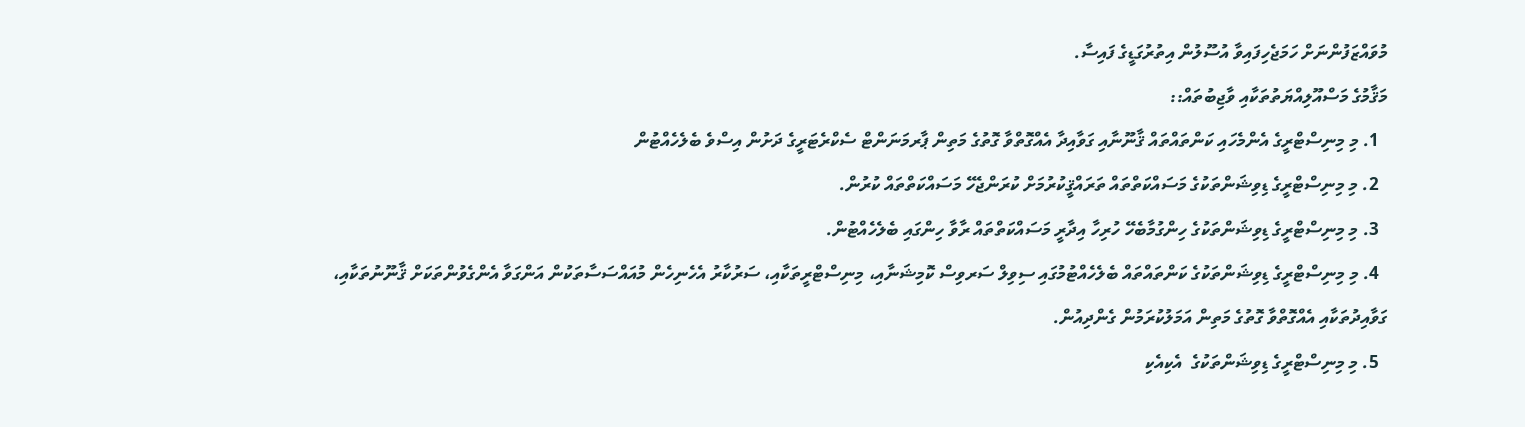މުވައްޒަފުންނަށް ހަމަޖެހިފައިވާ އުސޫލުން އިތުރުގަޑީގެ ފައިސާ.
މަޤާމުގެ މަސްއޫލިއްޔަތުތަކާއި ވާޖިބުތައް::
  1. މި މިނިސްޓްރީގެ އެންމެހައި ކަންތައްތައް ޤާނޫނާއި ގަވާއިދާ އެއްގޮތްވާ ގޮތުގެ މަތިން ޕާރމަނަންޓް ސެކްރެޓަރީގެ ދަށުން އިސްވެ ބެލެހެއްޓުން
  2. މި މިނިސްޓްރީގެ ޑިވިޝަންތަކުގެ މަސައްކަތްތައް ތަރައްޤީކުރުމަށް ކުރަންޖެހޭ މަސައްކަތްތައް ކުރުން.
  3. މި މިނިސްޓްރީގެ ޑިވިޝަންތަކުގެ ހިންގުމާބެހޭ ހުރިހާ އިދާރީ މަސައްކަތްތައް ރާވާ ހިންގައި ބެލެހެއްޓުން.
  4. މި މިނިސްޓްރީގެ ޑިވިޝަންތަކުގެ ކަންތައްތައް ބެލެހެއްޓުމުގައި ސިވިލް ސަރވިސް ކޮމިޝަނާއި، މިނިސްޓްރީތަކާއި، ސަރުކާރު އެހެނިހެން މުއައްސަސާތަކުން އަންގަވާ އެންގެވުންތަކަށް ޤާނޫނުތަކާއި، ގަވާއިދުތަކާއި އެއްގޮތްވާ ގޮތުގެ މަތިން އަމަލުކުރަމުން ގެންދިއުން.
  5. މި މިނިސްޓްރީގެ ޑިވިޝަންތަކުގެ  އެކިއެކި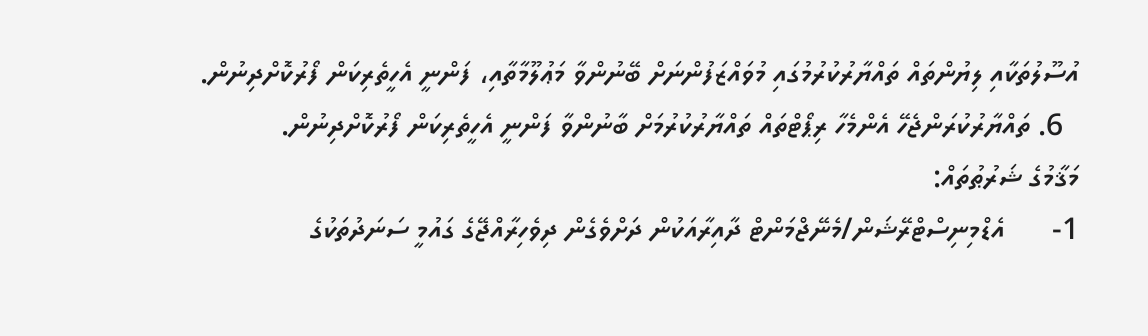އުސޫލުތަކާއި ލިޔުންތައް ތައްޔާރުކުރުމުގައި މުވައްޒަފުންނަށް ބޭނުންވާ މަޢުލޫމާތާއި، ފަންނީ އެހީތެރިކަން ފޯރުކޮށްދިނުން.
  6. ތައްޔާރުކުރަންޖެހޭ އެންމެހާ ރިޕޯޓްތައް ތައްޔާރުކުރުމަށް ބާނުންވާ ފަންނީ އެހީތެރިކަން ފޯރުކޮށްދިނުން.
މަޤާމުގެ ޝަރުޠުތައް:
1-      އެޑްމިނިސްޓްރޭޝަން/މެނޭޖްމަންޓް ދާއިރާއަކުން ދަށްވެގެން ދިވެހިރާއްޖޭގެ ގައުމީ ސަނަދުތަކުގެ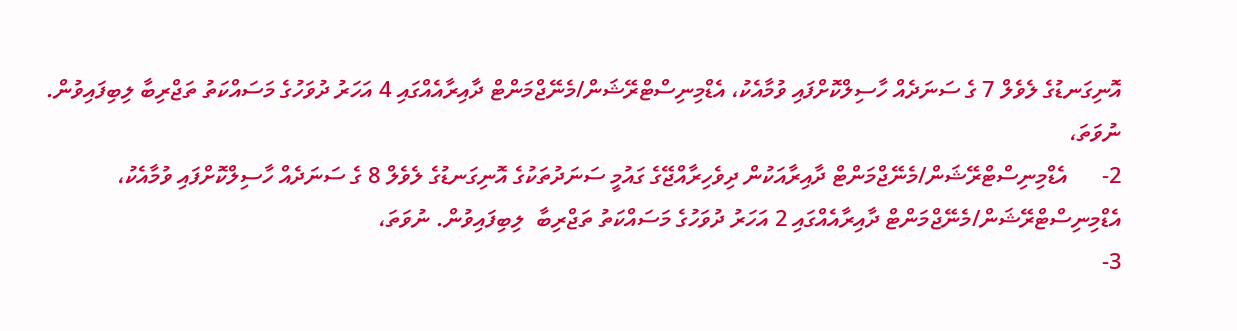އޮނިގަނޑުގެ ލެވެލް 7 ގެ ސަނަދެއް ހާސިލްކޮށްފައި ވުމާއެކު، އެޑްމިނިސްޓްރޭޝަން/މެނޭޖްމަންޓް ދާއިރާއެއްގައި 4 އަހަރު ދުވަހުގެ މަސައްކަތު ތަޖްރިބާ ލިބިފައިވުން. ނުވަތަ،
2-      އެޑްމިނިސްޓްރޭޝަން/މެނޭޖްމަންޓް ދާއިރާއަކުން ދިވެހިރާއްޖޭގެ ގައުމީ ސަނަދުތަކުގެ އޮނިގަނޑުގެ ލެވެލް 8 ގެ ސަނަދެއް ހާސިލްކޮށްފައި ވުމާއެކު، އެޑްމިނިސްޓްރޭޝަން/މެނޭޖްމަންޓް ދާއިރާއެއްގައި 2 އަހަރު ދުވަހުގެ މަސައްކަތު ތަޖްރިބާ  ލިބިފައިވުން. ނުވަތަ،
3-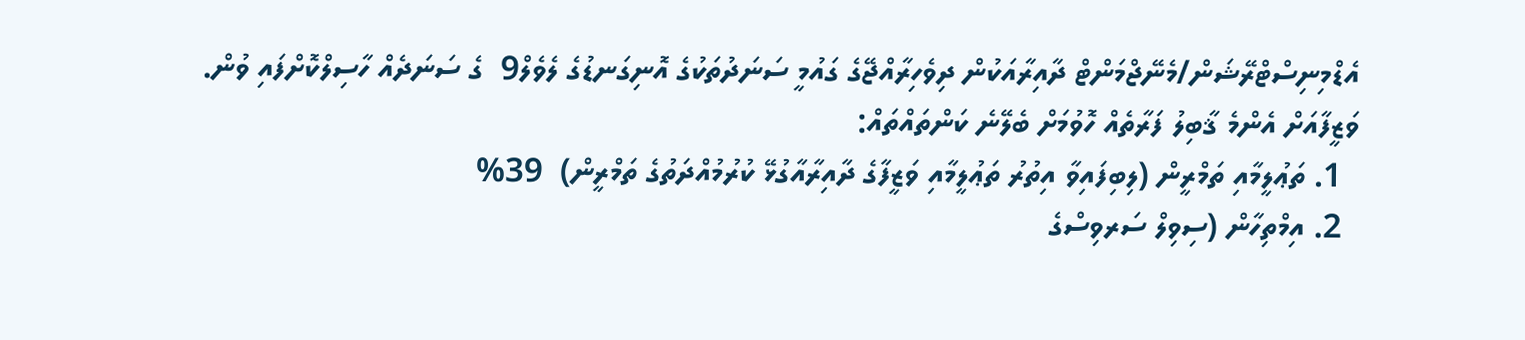އެޑްމިނިސްޓްރޭޝަން/މެނޭޖްމަންޓް ދާއިރާއަކުން ދިވެހިރާއްޖޭގެ ގައުމީ ސަނަދުތަކުގެ އޮނިގަނޑުގެ ލެވެލް9  ގެ ސަނަދެއް ހާސިލްކޮށްފައި ވުން.
ވަޒީފާއަށް އެންމެ ޤާބިލު ފަރާތެއް ހޮވުމަށް ބެލޭނެ ކަންތައްތައް:
  1. ތަޢުލީމާއި ތަމްރީން (ލިބިފައިވާ އިތުރު ތަޢުލީމާއި ވަޒީފާގެ ދާއިރާއާގުޅޭ ކުރުމުއްދަތުގެ ތަމްރީން)  39%
  2. އިމްތިހާން (ސިވިލް ސަރވިސްގެ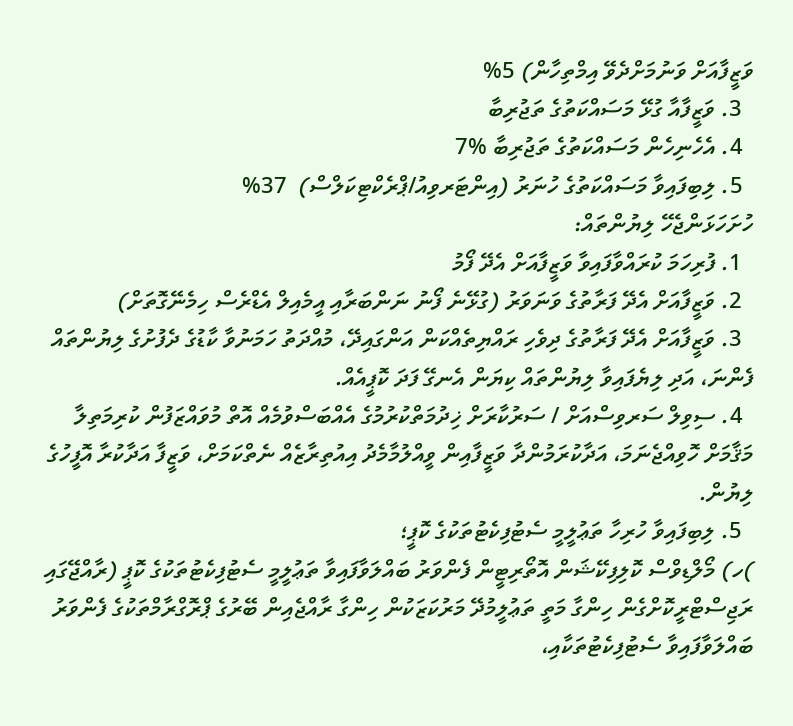ވަޒީފާއަށް ވަނުމަށްދެވޭ އިމްތިހާން) 5%
  3. ވަޒީފާއާ ގުޅޭ މަސައްކަތުގެ ތަޖުރިބާ
  4. އެހެނިހެން މަސައްކަތުގެ ތަޖުރިބާ %7
  5. ލިބިފައިވާ މަސައްކަތުގެ ހުނަރު (އިންޓަރވިއު/ޕްރެކްޓިކަލްސް)  37%
ހުށަހަޅަންޖެހޭ ލިޔުންތައް:
  1. ފުރިހަމަ ކުރައްވާފައިވާ ވަޒީފާއަށް އެދޭ ފޯމު
  2. ވަޒީފާއަށް އެދޭ ފަރާތުގެ ވަނަވަރު (ގުޅޭނެ ފޯނު ނަންބަރާއި އީމެއިލް އެޑްރެސް ހިމެނޭގޮތަށް)
  3. ވަޒީފާއަށް އެދޭ ފަރާތުގެ ދިވެހި ރައްޔިތެއްކަން އަންގައިދޭ، މުއްދަތު ހަމަނުވާ ކާޑުގެ ދެފުށުގެ ލިޔުންތައް ފެންނަ، އަދި ލިޔެފައިވާ ލިޔުންތައް ކިޔަން އެނގޭ ފަދަ ކޮޕީއެއް.
  4. ސިވިލް ސަރވިސްއަށް / ސަރުކާރަށް ޚިދުމަތްކުރުމުގެ އެއްބަސްވުމެއް އޮތް މުވައްޒަފުން ކުރިމަތިލާ މަޤާމަށް ހޮވިއްޖެނަމަ، އަދާކުރަމުންދާ ވަޒީފާއިން ވީއްލުމާމެދު އިއުތިރާޒެއް ނެތްކަމަށް، ވަޒީފާ އަދާކުރާ އޮފީހުގެ ލިޔުން.
  5. ލިބިފައިވާ ހުރިހާ ތަޢުލީމީ ސެޓުފިކެޓުތަކުގެ ކޮޕީ؛
)ހ) މޯލްޑިވްސް ކޮލިފިކޭޝަން އޮތޯރިޓީން ފެންވަރު ބައްލަވާފައިވާ ތަޢުލީމީ ސެޓުފިކެޓުތަކުގެ ކޮޕީ (ރާއްޖޭގައި ރަޖިސްޓްރީކޮށްގެން ހިންގާ މަތީ ތަޢުލީމުދޭ މަރުކަޒަކުން ހިންގާ ރާއްޖެއިން ބޭރުގެ ޕްރޮގްރާމްތަކުގެ ފެންވަރު ބައްލަވާފައިވާ ސެޓުފިކެޓުތަކާއި،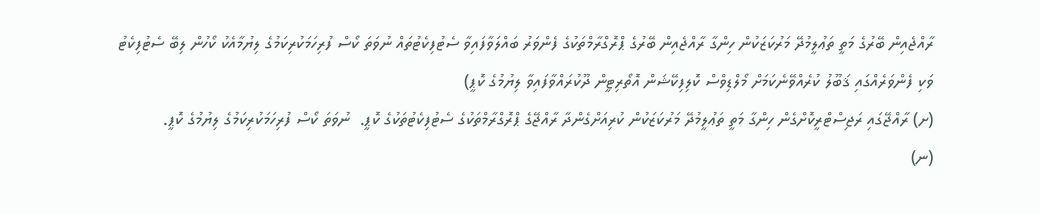ރާއްޖެއިން ބޭރުގެ މަތީ ތަޢުލީމުދޭ މަރުކަޒަކުން ހިންގާ ރާއްޖެއިން ބޭރުގެ ޕްރޮގްރާމްތަކުގެ ފެންވަރު ބައްލަވާފައިވާ ސެޓުފިކެޓުތައް ނުވަތަ ކޯސް ފުރިހަމަކުރިކަމުގެ ލިޔުމާއެކު ކޯހުން ލިބޭ ސެޓުފިކެޓު ވަކި ފެންވަރެއްގައި ޤަބޫލު ކުރެއްވޭނެކަމަށް މޯލްޑިވްސް ކޮލިފިކޭޝަން އޮތޯރިޓީން ދޫކުރައްވާފައިވާ ލިޔުމުގެ ކޮޕީ)
(ށ) ރާއްޖޭގައި ރަޖިސްޓްރީކޮށްގެން ހިންގާ މަތީ ތަޢުލީމުދޭ މަރުކަޒަކުން ކުރިއަށްގެންދާ ރާއްޖޭގެ ޕްރޮގްރާމްތަކުގެ ސެޓުފިކެޓުތަކުގެ ކޮޕީ.  ނުވަތަ ކޯސް ފުރިހަމަކުރިކަމުގެ ލިޔުމުގެ ކޮޕީ.
(ނ)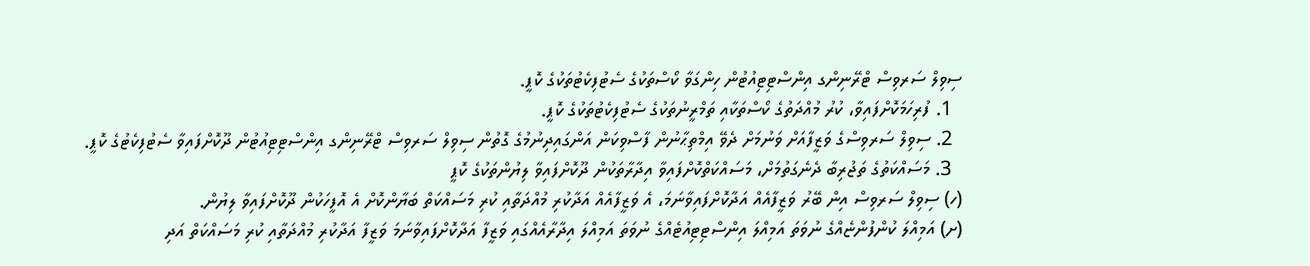ސިވިލް ސަރވިސް ޓްރޭނިންގ އިންސްޓިޓިއުޓުން ހިންގަވާ ކޯސްތަކުގެ ސެޓުފިކެޓުތަކުގެ ކޮޕީ.
  1. ފުރިހަމަކޮށްފައިވާ، ކުރު މުއްދަތުގެ ކޯސްތަކާއި ތަމްރީނުތަކުގެ ސެޓުފިކެޓުތަކުގެ ކޮޕީ.
  2. ސިވިލް ސަރވިސްގެ ވަޒީފާއަށް ވަނުމަށް ދެވޭ އިމްތިޙާނުން ފާސްވިކަން އަންގައިދިނުމުގެ ގޮތުން ސިވިލް ސަރވިސް ޓްރޭނިންގ އިންސްޓިޓިއުޓުން ދޫކޮށްފައިވާ ސެޓުފިކެޓުގެ ކޮޕީ.
  3. މަސައްކަތުގެ ތަޖުރިބާ ދެނެގަތުމަށް، މަސައްކަތްކޮށްފައިވާ އިދާރާތަކުން ދޫކޮށްފައިވާ ލިޔުންތަކުގެ ކޮޕީ
(ހ) ސިވިލް ސަރވިސް އިން ބޭރު ވަޒީފާއެއް އަދާކޮށްފައިވާނަމަ، އެ ވަޒީފާއެއް އަދާކުރި މުއްދަތާއި ކުރި މަސައްކަތް ބަޔާންކޮށް އެ އޮފީހަކުން ދޫކޮށްފައިވާ ލިޔުން.
(ށ) އަމިއްލަ ކުންފުންޏެއްގެ ނުވަތަ އަމިއްލަ އިންސްޓިޓިއުޓެއްގެ ނުވަތަ އަމިއްލަ އިދާރާއެއްގައި ވަޒީފާ އަދާކޮށްފައިވާނަމަ ވަޒީފާ އަދާކުރި މުއްދަތާއި ކުރި މަސައްކަތް އަދި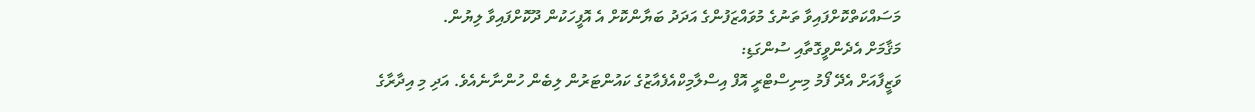މަސައްކަތްކޮށްފައިވާ ތަނުގެ މުވައްޒަފުންގެ އަދަދު ބަޔާންކޮށް އެ އޮފީހަކުން ދޫކޮށްފައިވާ ލިޔުން.
މަޤާމަށް އެދެންވީގޮތާއި ސުންގަޑި:
ވަޒީފާއަށް އެދޭ ފޯމު މިނިސްޓްރީ އޮފް އިސްލާމިކްއެފެއާޒުގެ ކައުންޓަރުން ލިބެން ހުންނާނެއެވެ. އަދި މި އިދާރާގެ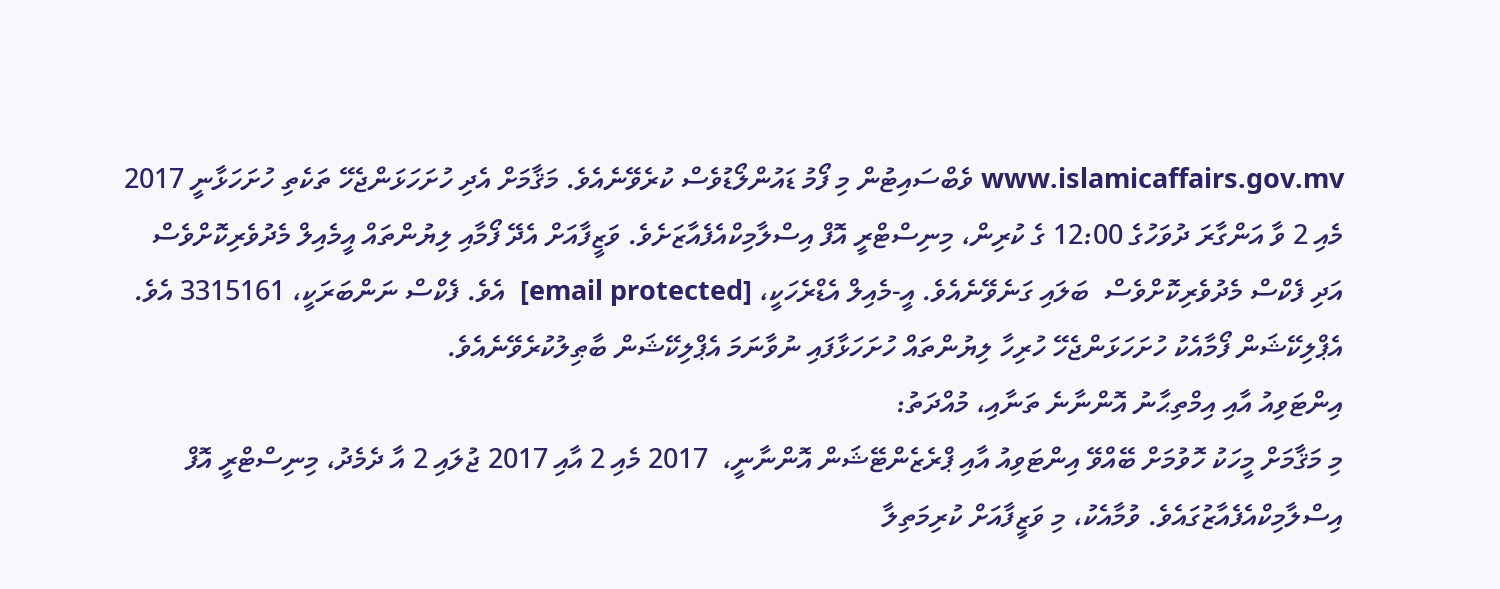www.islamicaffairs.gov.mv ވެބްސައިޓުން މި ފޯމު ޑައުންލޯޑުވެސް ކުރެވޭނެއެވެ. މަޤާމަށް އެދި ހުށަހަޅަންޖެހޭ ތަކެތި ހުށަހަޅާނީ 2017 މެއި 2 ވާ އަންގާރަ ދުވަހުގެ 12:00 ގެ ކުރިން، މިނިސްޓްރީ އޮފް އިސްލާމިކްއެފެއާޒަށެވެ. ވަޒީފާއަށް އެދޭ ފޯމާއި ލިޔުންތައް އީމެއިލް މެދުވެރިކޮށްވެސް އަދި ފެކްސް މެދުވެރިކޮށްވެސް  ބަލައި ގަނެވޭނެއެވެ. އީ-މެއިލް އެޑްރެހަކީ، [email protected]  އެވެ. ފެކްސް ނަންބަރަކީ، 3315161 އެވެ. އެޕްލިކޭޝަން ފޯމާއެކު ހުށަހަޅަންޖެހޭ ހުރިހާ ލިޔުންތައް ހުށަހަޅާފައި ނުވާނަމަ އެޕްލިކޭޝަން ބާޠިލުކުރެވޭނެއެވެ.
އިންޓަވިއު އާއި އިމްތިޙާނު އޮންނާނެ ތަނާއި، މުއްދަތު:
މި މަޤާމަށް މީހަކު ހޮވުމަށް ބޭއްވޭ އިންޓަވިއު އާއި ޕްރެޒެންޓޭޝަން އޮންނާނީ،  2017 މެއި 2 އާއި 2017 ޖުލައި 2 އާ ދެމެދު، މިނިސްޓްރީ އޮފް އިސްލާމިކްއެފެއާޒުގައެވެ. ވުމާއެކު، މި ވަޒީފާއަށް ކުރިމަތިލާ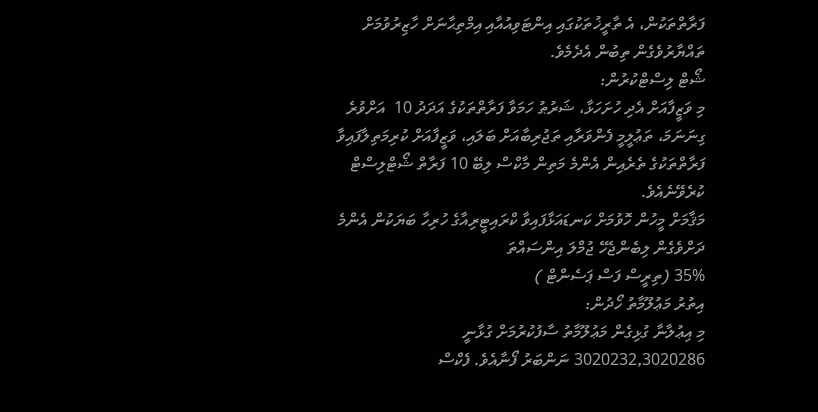ފަރާތްތަކުން، އެ ތާރީޚުތަކުގައި އިންޓަވިއުއާއި އިމްތިޙާނަށް ހާޒިރުވުމަށް ތައްޔާރުވެގެން ތިބުން އެދެމެވެ.
ޝޯޓް ލިސްޓްކުރުން:
މި ވަޒީފާއަށް އެދި ހުށަހަޅާ، ޝަރުޠު ހަމަވާ ފަރާތްތަކުގެ އަދަދު 10  އަށްވުރެ ގިނަނަމަ، ތަޢުލީމީ ފެންވަރާއި ތަޖުރިބާއަށް ބަލައި، ވަޒީފާއަށް ކުރިމަތިލާފައިވާ ފަރާތްތަކުގެ ތެރެއިން އެންމެ މަތިން މާކްސް ލިބޭ 10 ފަރާތް ޝޯޓްލިސްޓް ކުރެވޭނެއެވެ.
މަޤާމަށް މީހުން ހޮވުމަށް ކަނޑައަޅާފައިވާ ކްރައިޓީރިއާގެ ހުރިހާ ބަޔަކުން އެންމެ ދަށްވެގެން ލިބެންޖެހޭ ޖުމްލަ އިންސައްތަ
35% (ތިރީސް ފަސް ޕަސެންޓް )
އިތުރު މަޢުލޫމާތު ހޯދުން:
މި އިޢުލާނާ ގުޅިގެން މަޢުލޫމާތު ސާފުކުރުމަށް ގުޅާނީ 3020232,3020286 ނަންބަރު ފޯނާއެވެ. ފެކްސް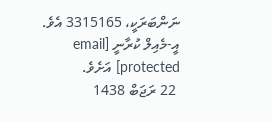ނަންބަރަކީ، 3315165 އެވެ. އީ-މެއިލް ކުރާނީ [email protected] އަށެވެ.
 22 ރަޖަބް 1438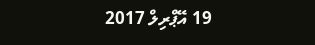19 އޭޕްރިލް 2017